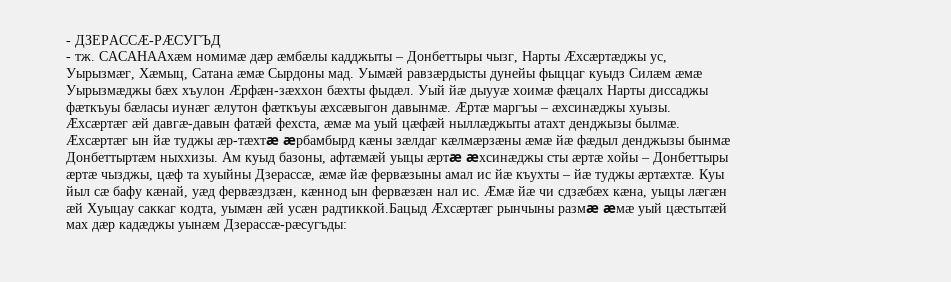- ДЗЕРАССÆ-РÆСУГЪД
- тж. САСАНААхæм номимæ дæр æмбæлы кадджыты – Донбеттыры чызг, Нарты Æхсæртæджы ус, Уырызмæг, Хæмыц, Сатана æмæ Сырдоны мад. Уымæй равзæрдысты дунейы фыццаг куыдз Силæм æмæ Уырызмæджы бæх хъулон Æрфæн-зæххон бæхты фыдæл. Уый йæ дыууæ хоимæ фæцалх Нарты диссаджы фæткъуы бæласы иунæг æлутон фæткъуы æхсæвыгон давынмæ. Æртæ маргъы – æхсинæджы хуызы. Æхсæртæг æй давгæ-давын фатæй фехста, æмæ ма уый цæфæй ныллæджыты атахт денджызы былмæ. Æхсæртæг ын йæ туджы æр-тæхтæ æрбамбырд кæны зæлдаг кæлмæрзæны æмæ йæ фæдыл денджызы бынмæ Донбеттыртæм ныххизы. Ам куыд базоны, афтæмæй уыцы æртæ æхсинæджы сты æртæ хойы – Донбеттыры æртæ чызджы, цæф та хуыйны Дзерассæ, æмæ йæ фервæзыны амал ис йæ къухты – йæ туджы æртæхтæ. Куы йыл сæ бафу кæнай, уæд фервæздзæн, кæннод ын фервæзæн нал ис. Æмæ йæ чи сдзæбæх кæна, уыцы лæгæн æй Хуыцау саккаг кодта, уымæн æй усæн радтиккой.Бацыд Æхсæртæг рынчыны размæ æмæ уый цæстытæй мах дæр кадæджы уынæм Дзерассæ-рæсугъды: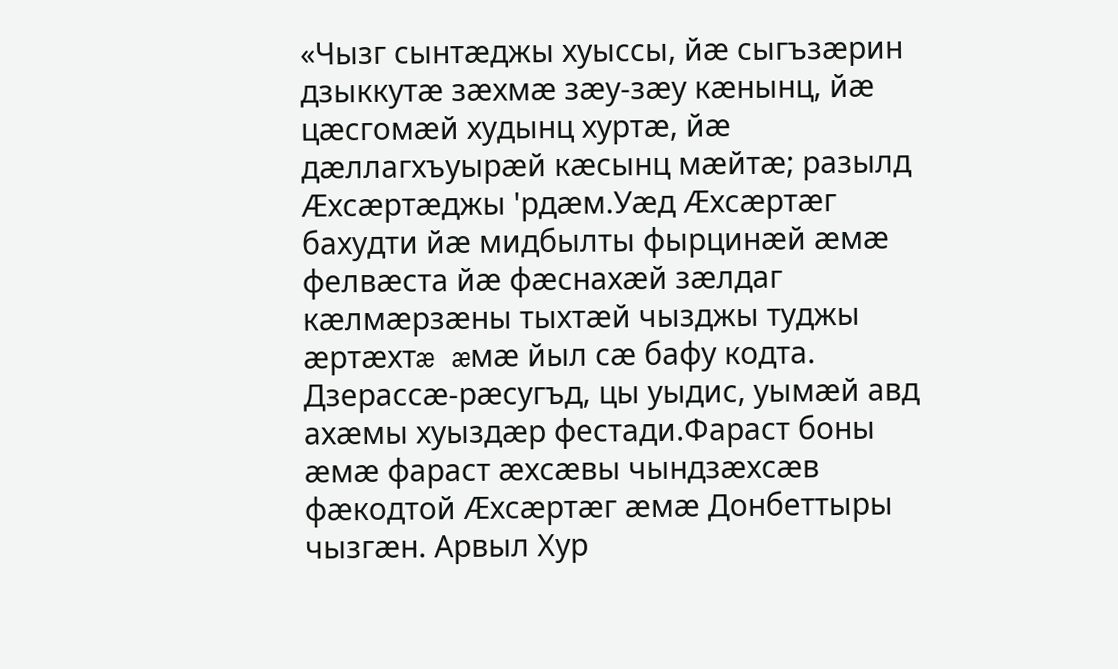«Чызг сынтæджы хуыссы, йæ сыгъзæрин дзыккутæ зæхмæ зæу-зæу кæнынц, йæ цæсгомæй худынц хуртæ, йæ дæллагхъуырæй кæсынц мæйтæ; разылд Æхсæртæджы 'рдæм.Уæд Æхсæртæг бахудти йæ мидбылты фырцинæй æмæ фелвæста йæ фæснахæй зæлдаг кæлмæрзæны тыхтæй чызджы туджы æртæхтæ æмæ йыл сæ бафу кодта. Дзерассæ-рæсугъд, цы уыдис, уымæй авд ахæмы хуыздæр фестади.Фараст боны æмæ фараст æхсæвы чындзæхсæв фæкодтой Æхсæртæг æмæ Донбеттыры чызгæн. Арвыл Хур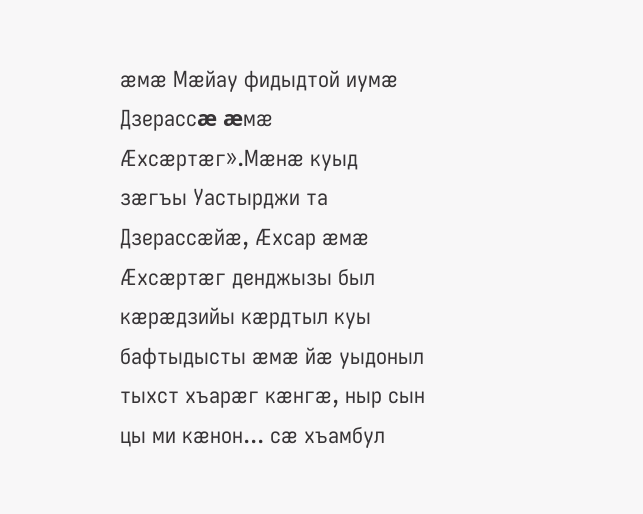æмæ Мæйау фидыдтой иумæ Дзерассæ æмæ Æхсæртæг».Мæнæ куыд зæгъы Уастырджи та Дзерассæйæ, Æхсар æмæ Æхсæртæг денджызы был кæрæдзийы кæрдтыл куы бафтыдысты æмæ йæ уыдоныл тыхст хъарæг кæнгæ, ныр сын цы ми кæнон... сæ хъамбул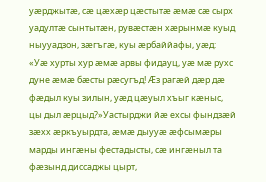уæрджытæ, сæ цæхæр цæстытæ æмæ сæ сырх уадултæ сынтытæн, рувæстæн хæрынмæ куыд ныууадзон, зæгъгæ, куы æрбаййафы, уæд: «Уæ хурты хур æмæ арвы фидауц, уæ мæ рухс дуне æмæ бæсты рæсугъд! Æз рагæй дæр дæ фæдыл куы зилын, уæд цæуыл хъыг кæныс, цы дыл æрцыд?»Уастырджи йæ ехсы фындзæй зæхх æркъуырдта, æмæ дыууæ æфсымæры марды ингæны фестадысты, сæ ингæныл та фæзынд диссаджы цырт,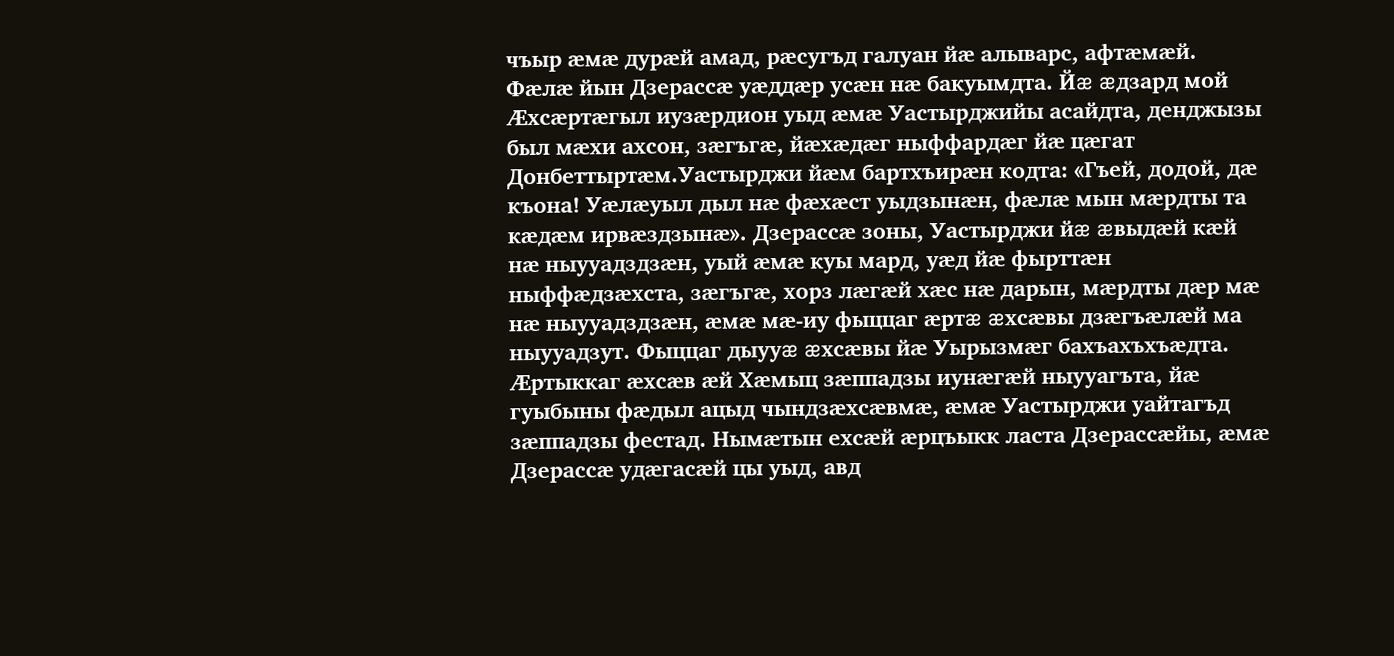чъыр æмæ дурæй амад, рæсугъд галуан йæ алыварс, афтæмæй. Фæлæ йын Дзерассæ уæддæр усæн нæ бакуымдта. Йæ æдзард мой Æхсæртæгыл иузæрдион уыд æмæ Уастырджийы асайдта, денджызы был мæхи ахсон, зæгъгæ, йæхæдæг ныффардæг йæ цæгат Донбеттыртæм.Уастырджи йæм бартхъирæн кодта: «Гъей, додой, дæ къона! Уæлæуыл дыл нæ фæхæст уыдзынæн, фæлæ мын мæрдты та кæдæм ирвæздзынæ». Дзерассæ зоны, Уастырджи йæ æвыдæй кæй нæ ныууадздзæн, уый æмæ куы мард, уæд йæ фырттæн ныффæдзæхста, зæгъгæ, хорз лæгæй хæс нæ дарын, мæрдты дæр мæ нæ ныууадздзæн, æмæ мæ-иу фыццаг æртæ æхсæвы дзæгъæлæй ма ныууадзут. Фыццаг дыууæ æхсæвы йæ Уырызмæг бахъахъхъæдта. Æртыккаг æхсæв æй Хæмыц зæппадзы иунæгæй ныууагъта, йæ гуыбыны фæдыл ацыд чындзæхсæвмæ, æмæ Уастырджи уайтагъд зæппадзы фестад. Нымæтын ехсæй æрцъыкк ласта Дзерассæйы, æмæ Дзерассæ удæгасæй цы уыд, авд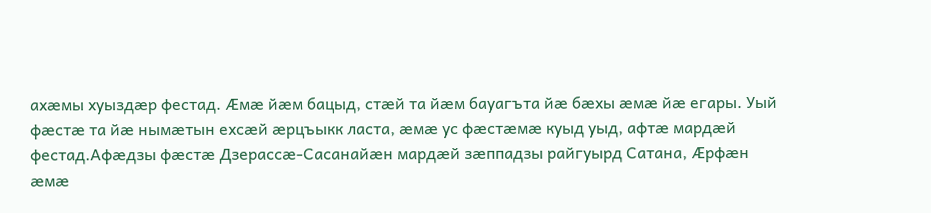ахæмы хуыздæр фестад. Æмæ йæм бацыд, стæй та йæм бауагъта йæ бæхы æмæ йæ егары. Уый фæстæ та йæ нымæтын ехсæй æрцъыкк ласта, æмæ ус фæстæмæ куыд уыд, афтæ мардæй фестад.Афæдзы фæстæ Дзерассæ-Сасанайæн мардæй зæппадзы райгуырд Сатана, Æрфæн æмæ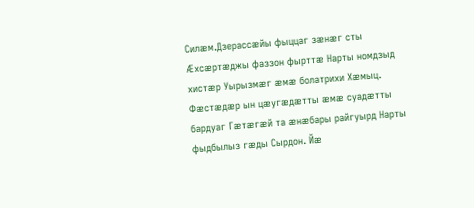Силæм.Дзерассæйы фыццаг зæнæг сты Æхсæртæджы фаззон фырттæ Нарты номдзыд хистæр Уырызмæг æмæ болатрихи Хæмыц. Фæстæдæр ын цæугæдæтты æмæ суадæтты бардуаг Гæтæгæй та æнæбары райгуырд Нарты фыдбылыз гæды Сырдон. Йæ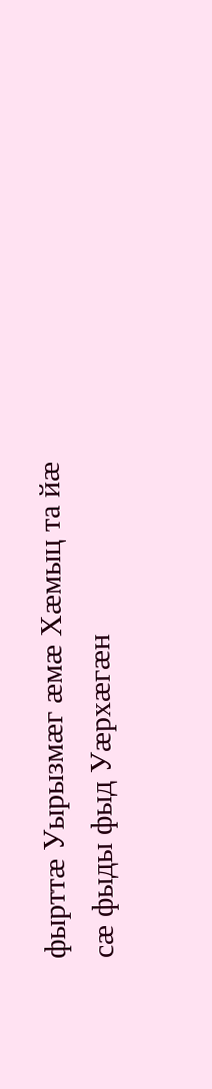фырттæ Уырызмæг æмæ Хæмыц та йæ сæ фыды фыд Уæрхæгæн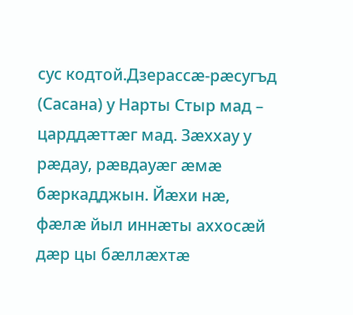сус кодтой.Дзерассæ-рæсугъд (Сасана) у Нарты Стыр мад – царддæттæг мад. Зæххау у рæдау, рæвдауæг æмæ бæркадджын. Йæхи нæ, фæлæ йыл иннæты аххосæй дæр цы бæллæхтæ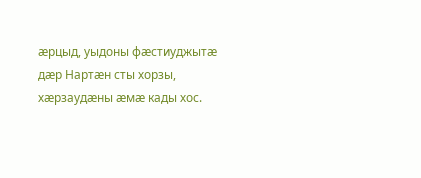æрцыд, уыдоны фæстиуджытæ дæр Нартæн сты хорзы, хæрзаудæны æмæ кады хос.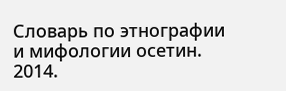Словарь по этнографии и мифологии осетин. 2014.